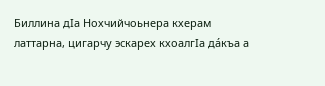Биллина дӏа Нохчийчоьнера кхерам латтарна, цигарчу эскарех кхоалгӏа да́къа а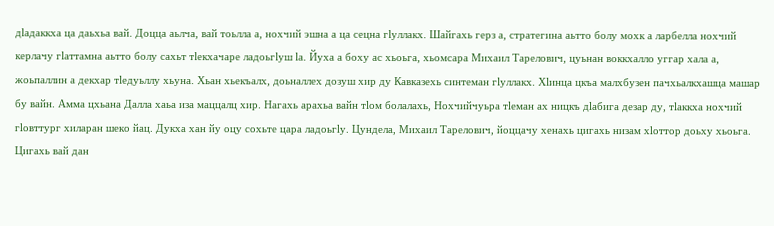дӏадаккха ца даьхьа вай. Доцца аьлча, вай тоьлла а, нохчий эшна а ца сецна гӏуллакх. Шайгахь герз а, стратегина аьтто болу мохк а ларбелла нохчий керлачу гӏаттамна аьтто болу сахьт тӏекхачаре ладоьгӏуш ӏа. Йуха а боху ас хьоьга, хьомсара Михаил Тарелович, цуьнан воккхалло уггар хала а, жоьпаллин а декхар тӏедуьллу хьуна. Хьан хьекъалх, доьналлех дозуш хир ду Кавказехь синтеман гӏуллакх. Хӏинца цкъа малхбузен пачхьалкхашца машар бу вайн. Амма цхьана Далла хаьа иза маццалц хир. Нагахь арахьа вайн тӏом болалахь, Нохчийчуьра тӏеман ах ницкъ дӏабига дезар ду, тӏаккха нохчий гӏовттург хиларан шеко йац. Дукха хан йу оцу сохьте цара ладоьгӏу. Цундела, Михаил Тарелович, йоццачу хенахь цигахь низам хӏоттор доьху хьоьга. Цигахь вай дан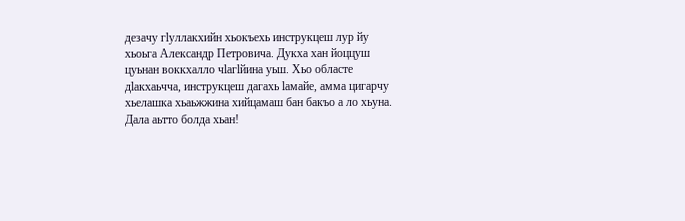дезачу гӏуллакхийн хьокъехь инструкцеш лур йу хьоьга Александр Петровича. Дукха хан йоццуш цуьнан воккхалло чӏагӏйина уьш. Хьо областе дӏакхаьчча, инструкцеш дагахь ӏамайе, амма цигарчу хьелашка хьаьжжина хийцамаш бан бакъо а ло хьуна. Дала аьтто болда хьан!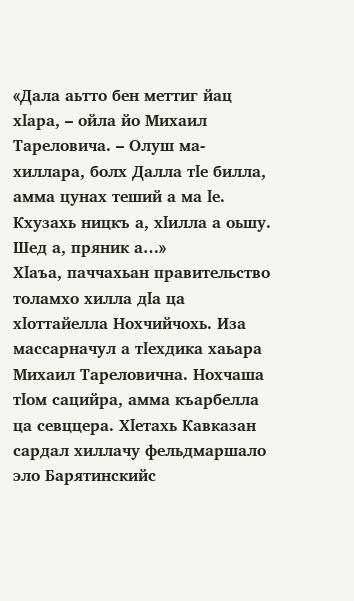«Дала аьтто бен меттиг йац хӏара, – ойла йо Михаил Тареловича. – Олуш ма-хиллара, болх Далла тӏе билла, амма цунах теший а ма ӏе. Кхузахь ницкъ а, хӏилла а оьшу. Шед а, пряник а…»
Хӏаъа, паччахьан правительство толамхо хилла дӏа ца хӏоттайелла Нохчийчохь. Иза массарначул а тӏехдика хаьара Михаил Тареловична. Нохчаша тӏом сацийра, амма къарбелла ца севццера. Хӏетахь Кавказан сардал хиллачу фельдмаршало эло Барятинскийс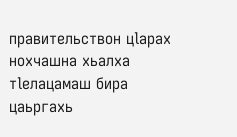правительствон цӏарах нохчашна хьалха тӏелацамаш бира цаьргахь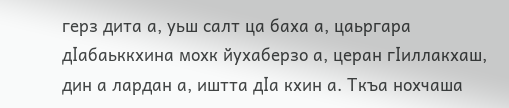герз дита а, уьш салт ца баха а, цаьргара дӏабаьккхина мохк йухаберзо а, церан гӏиллакхаш, дин а лардан а, иштта дӏа кхин а. Ткъа нохчаша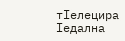тӏелецира ӏедална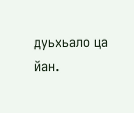дуьхьало ца йан.